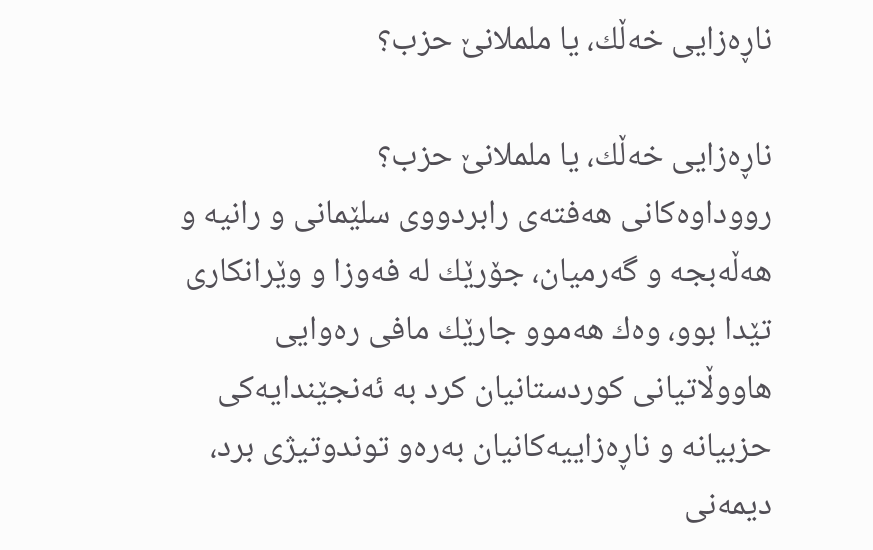ناڕه‌زایی خه‌ڵك، یا ململانێ حزب؟

ناڕه‌زایی خه‌ڵك، یا ململانێ حزب؟
رووداوه‌كانی هه‌فته‌ی رابردووی سلێمانی و رانیه‌ و هه‌ڵه‌بجه‌ و گه‌رمیان، جۆرێك له‌ فه‌وزا و وێرانكاری تێدا بوو، وه‌ك هه‌موو جارێك مافی ره‌وایی هاووڵاتیانی كوردستانیان كرد به‌ ئه‌نجێندایه‌كی حزبیانه‌ و ناڕه‌زاییه‌كانیان به‌ره‌و توندوتیژی برد، دیمه‌نی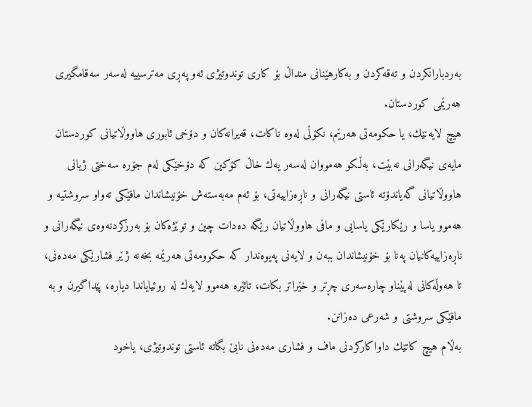به‌ردبارانكردن و ته‌قه‌كردن و به‌كارهێنانی منداڵ بۆ كاری توندوتیژی ئه‌و په‌ڕی مه‌ترسییه‌ له‌سه‌ر سه‌قامگیری هه‌رێمی كوردستان.
هیچ لایه‌نێك، یا حكومه‌تی هه‌رێم، نكۆڵی له‌وه‌ ناكات، قه‌یرانه‌كان و دۆخی ئابوری هاووڵاتیانی كوردستان مایه‌ی نیگه‌رانی نه‌بێت، به‌ڵكو هه‌مووان له‌سه‌ر یه‌ك خاڵ كۆكین كه‌ دۆخێكی له‌م جۆره‌ سه‌ختی ژیانی هاووڵاتیانی گه‌یاندۆ‌ته‌ ئاستی نیگه‌رانی و ناڕه‌زاییه‌تی، بۆ ئه‌م مه‌به‌سته‌ش خۆنیشاندان مافێكی ته‌واو سروشتیه‌ و هه‌موو یاسا و رێكارێكی یاسایی و مافی هاووڵاتیان رێگه‌ ده‌دات چین و توێژه‌كان بۆ به‌رزكردنه‌وه‌ی نیگه‌رانی و ناڕه‌زاییه‌كانیان په‌نا بۆ خۆنیشاندان ببه‌ن و لایه‌نی په‌یوه‌ندار كه‌ حكوومه‌تی هه‌رێمه‌ بخه‌نه‌ ژێر فشارێكی مه‌ده‌نی، تا هه‌وڵه‌كانی له‌پێناو چاره‌سه‌ری چڕتر و خێراتر بكات، تائێره‌ هه‌موو لایه‌ك له‌ روئیایاندا دیاره‌، پێداگیرن و به‌ مافێكی سروشتی و شه‌رعی ده‌زانن.
به‌ڵام هیچ كاتێك داواكاركردنی ماف و فشاری مه‌ده‌نی نابێ بگاته‌ ئاستی توندوتیژی، یاخود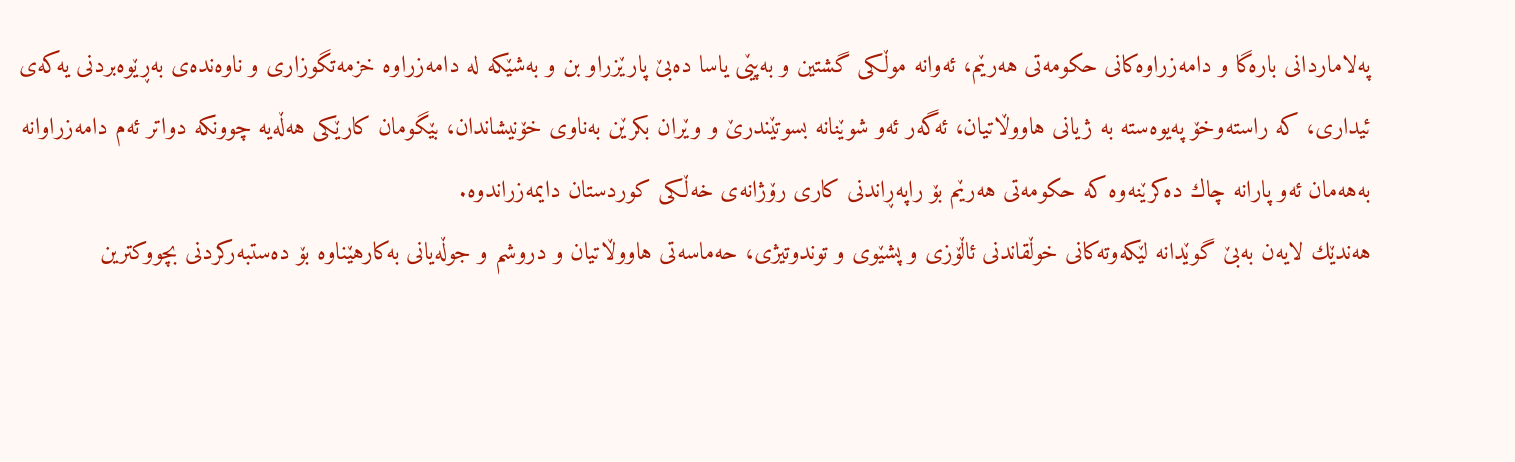په‌لاماردانی باره‌گا و دامه‌زراوه‌كانی حكومه‌تی هه‌رێم، ئه‌وانه‌ موڵكی گشتین و به‌پێی یاسا ده‌بێ پارێزراو بن و به‌شێكه‌ له‌ دامه‌زراوه‌ خزمه‌تگوزاری و ناوه‌نده‌ی به‌ڕێوه‌بردنی یه‌كه‌ی ئیداری، كه‌ راسته‌وخۆ په‌یوه‌سته‌ به‌ ژیانی هاووڵاتیان، ئه‌گه‌ر ئه‌و شوێنانه‌ بسوتێندرێ و وێران بكرێن به‌ناوی خۆنیشاندان، بێگومان كارێكی هه‌ڵه‌یه‌ چوونكه‌ دواتر ئه‌م دامه‌زراوانه‌ به‌هه‌مان ئه‌و پارانه‌ چاك ده‌كرێنه‌وه‌ كه‌ حكومه‌تی هه‌رێم بۆ راپه‌ڕاندنی كاری رۆژانه‌ی خه‌ڵكی كوردستان دایمه‌زراندوه‌.
هه‌ندێك لایه‌ن به‌بێ گوێدانه‌ لێكه‌وته‌كانی خوڵقاندنی ئاڵۆزی و پشێوی و توندوتیژی، حه‌ماسه‌تی هاووڵاتیان و دروشم و جوڵه‌یانی به‌كارهێناوه‌ بۆ ده‌ستبه‌ركردنی بچووكترین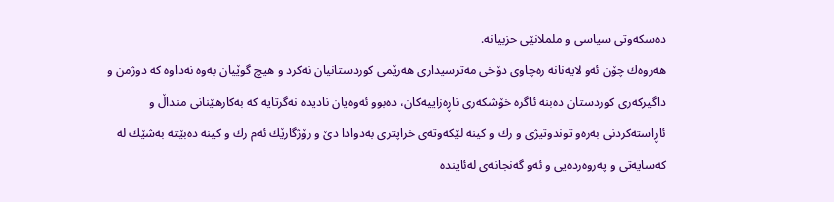ده‌سكه‌وتی سیاسی و ململانێی حزبیانه.
هه‌روه‌ك چۆن ئه‌و لایه‌نانه‌ ره‌چاوی دۆخی مه‌ترسیداری هه‌رێمی كوردستانیان نه‌كرد و هیچ گوێیان به‌وه‌ نه‌داوه‌ كه‌ دوژمن و داگیركه‌ری كوردستان ده‌بنه‌ ئاگره‌ خۆشكه‌ری ناڕه‌زاییه‌كان، ده‌بوو ئه‌وه‌یان نادیده‌ نه‌گرتایه‌ كه‌ به‌كارهێنانی منداڵ و ئاڕاسته‌كردنی به‌ره‌و توندوتیژی و رك و كینه‌ لێكه‌وته‌ی خراپتری به‌دوادا دێ و رۆژگارێك ئه‌م رك و كینه‌ ده‌بێته‌ به‌شێك له‌ كه‌سایه‌تی و په‌روه‌رده‌یی و ئه‌و گه‌نجانه‌ی له‌ئاینده‌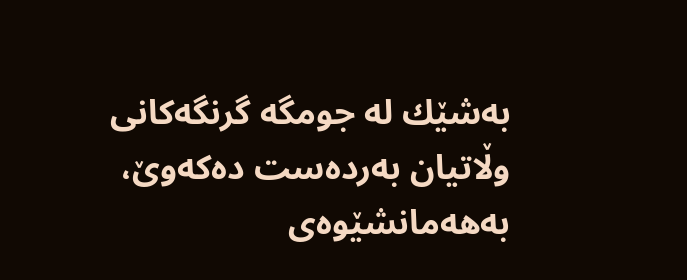به‌شێك له‌ جومگه‌ گرنگه‌كانی وڵاتیان به‌رده‌ست ده‌كه‌وێ، به‌هه‌مانشێوه‌ی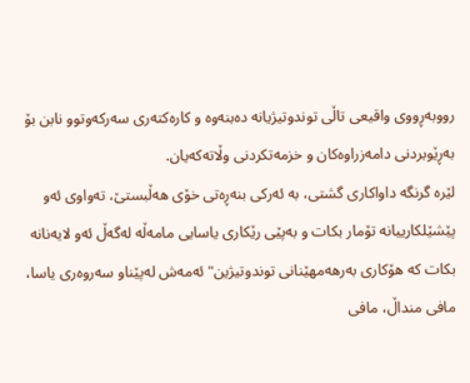رووبه‌ڕووی واقیعی تاڵی توندوتیژیانه‌ ده‌بنه‌وه‌ و كاره‌كته‌ری سه‌ركه‌وتوو نابن بۆ به‌ڕێوبردنی دامه‌زراوه‌كان و خزمه‌تكردنی وڵاته‌كه‌یان.
لێره‌ گرنگه‌ داواكاری گشتی، به‌ ئه‌ركی بنه‌ڕه‌تی خۆی هه‌ڵبستێ، ته‌واوی ئه‌و پێشێلكارییانه‌ تۆمار بكات و به‌پێی رێكاری یاسایی مامه‌ڵه‌ له‌گه‌ڵ ئه‌و لایه‌نانه‌ بكات كه‌ هۆكاری به‌رهه‌مهێنانی توندوتیژین" ئه‌مه‌ش له‌پێناو سه‌روه‌ری یاسا، مافی منداڵ، مافی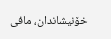خۆنیشاندان، مافی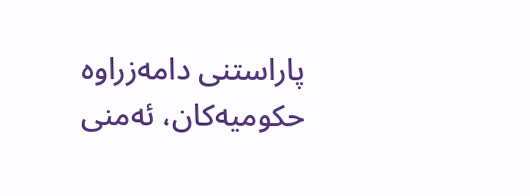پاراستنی دامه‌زراوه‌ حكومیه‌كان، ئه‌منی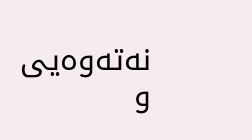نه‌ته‌وه‌یی و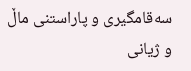سه‌قامگیری و پاراستنی ماڵ و ژیانی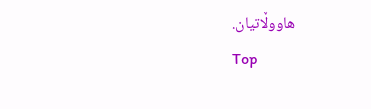هاووڵاتیان.
Top